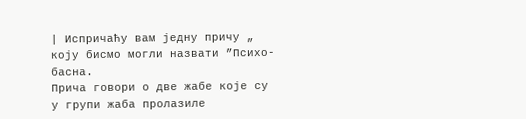| Испричаћу вам једну причу „ коју бисмо могли назвати ”Психо-басна.
Прича говори о две жабе које су у групи жаба пролазиле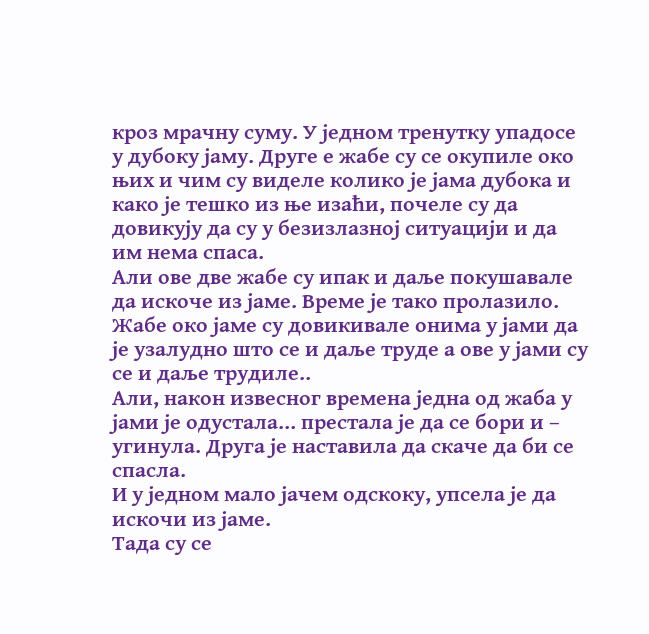кроз мрачну суму. У једном тренутку упадосе у дубоку јаму. Друге е жабе су се окупиле око њих и чим су виделе колико је јама дубока и како је тешко из ње изаћи, почеле су да довикују да су у безизлазној ситуацији и да им нема спаса.
Али ове две жабе су ипак и даље покушавале да искоче из јаме. Време је тако пролазило. Жабе око јаме су довикивале онима у јами да је узалудно што се и даље труде а ове у јами су се и даље трудиле..
Али, након извесног времена једна од жаба у јами је одустала… престала је да се бори и – угинула. Друга је наставила да скаче да би се спасла.
И у једном мало јачем одскоку, упсела је да искочи из јаме.
Тада су се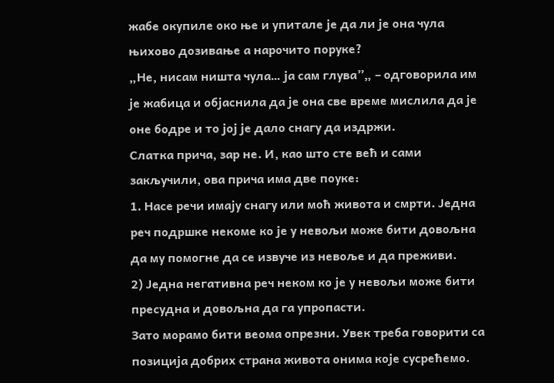жабе окупиле око ње и упитале је да ли је она чула њихово дозивање а нарочито поруке?
„Не, нисам ништа чула… ја сам глува”„ – одговорила им је жабица и објаснила да је она све време мислила да је оне бодре и то јој је дало снагу да издржи.
Слатка прича, зар не. И, као што сте већ и сами закључили, ова прича има две поуке:
1. Насе речи имају снагу или моћ живота и смрти. Једна реч подршке некоме ко је у невољи може бити довољна да му помогне да се извуче из невоље и да преживи.
2) Једна негативна реч неком ко је у невољи може бити пресудна и довољна да га упропасти.
Зато морамо бити веома опрезни. Увек треба говорити са позиција добрих страна живота онима које сусрећемо.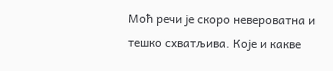Моћ речи је скоро невероватна и тешко схватљива. Које и какве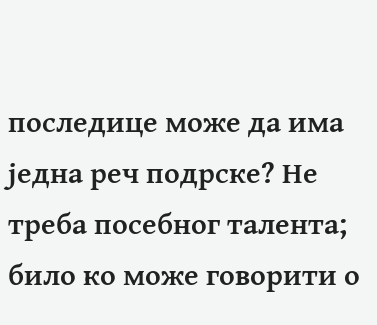последице може да има једна реч подрске? Не треба посебног талента; било ко може говорити о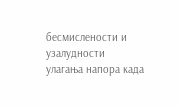бесмислености и узалудности улагања напора када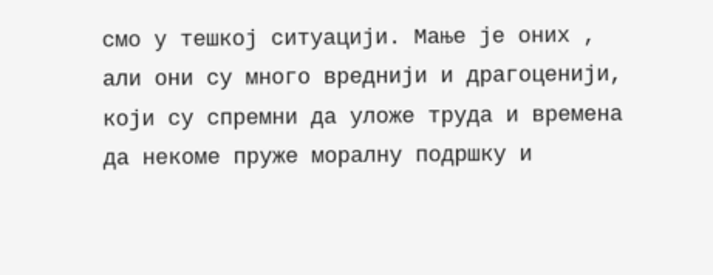смо у тешкој ситуацији. Мање је оних , али они су много вреднији и драгоценији, који су спремни да уложе труда и времена да некоме пруже моралну подршку и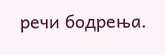речи бодрења.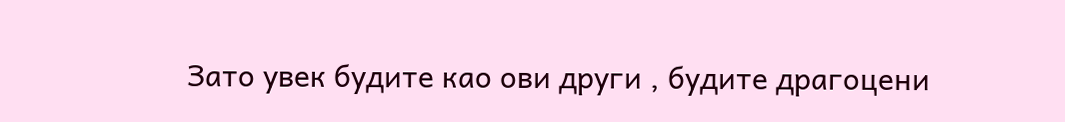Зато увек будите као ови други , будите драгоцени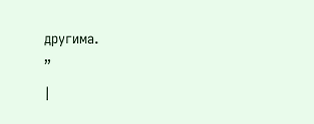другима.
”
|